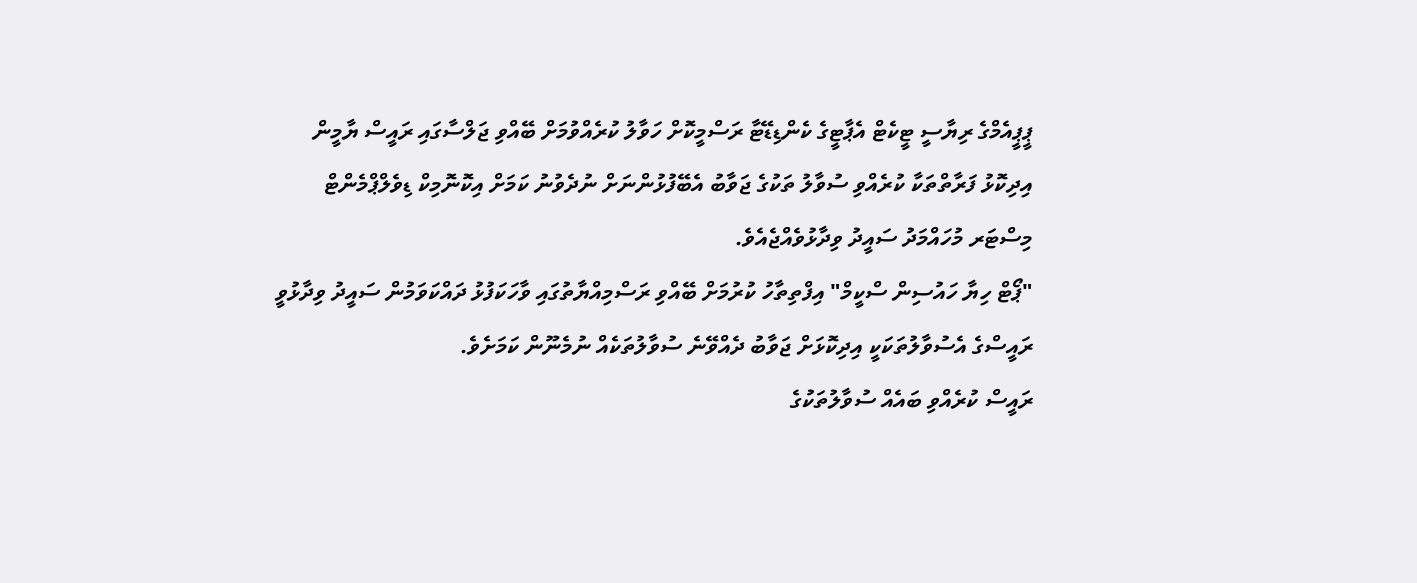ޕީޕީއެމްގެ ރިޔާސީ ޓީކެޓް އެޕާޓީގެ ކެންޑިޑޭޓާ ރަސްމީކޮށް ހަވާލު ކުރެއްވުމަށް ބޭއްވި ޖަލްސާގައި ރައީސް ޔާމީން އިދިކޮޅު ފަރާތްތަކާ ކުރެއްވި ސުވާލު ތަކުގެ ޖަވާބު އެބޭފުޅުންނަށް ނުދެވުނު ކަމަށް އިކޮނޮމިކް ޑިވެލްޕްމެންޓް މިސްޓަރ މުހައްމަދު ސައީދު ވިދާޅުވެއްޖެއެވެ.
"ޕޯޓް ހިޔާ ހައުސިން ސްކީމް" އިފްތިތާހު ކުރުމަށް ބޭއްވި ރަސްމިއްޔާތުގައި ވާހަކަފުޅު ދައްކަވަމުން ސައީދު ވިދާޅުވީ ރައީސްގެ އެސުވާލުތަކަކީ އިދިކޮޅަށް ޖަވާބު ދެއްވޭނެ ސުވާލުތަކެއް ނުމެނޫން ކަމަށެވެ.
ރައީސް ކުރެއްވި ބައެއް ސުވާލުތަކުގެ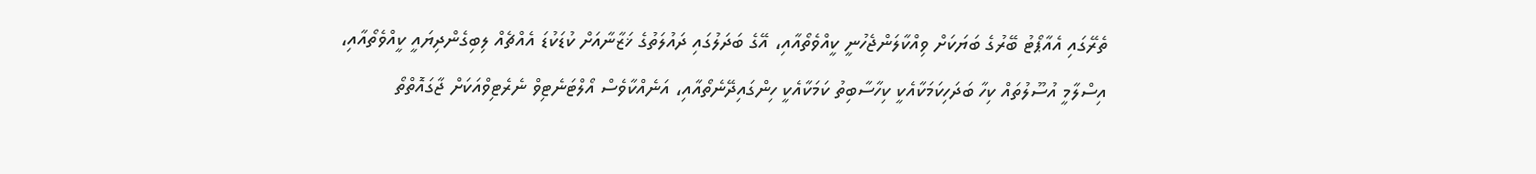ތެރޭގައި އެއާޕޯޓު ބޭރުގެ ބަޔަކަށް ވިއްކާލަންޖެހުނީ ކީއްވެތޯއާއި، އޭގެ ބަދަލުގައި ދައުލަތުގެ ޚަޒާނާއަށް ކުޑަކުޑަ އެއްޗެއް ލިބިގެންދިޔައީ ކީއްވެތޯއާއި، އިސްލާމީ އުސޫލުތައް ކިހާ ބަދަހިކަމަކާއެކީ ކިހާސާބިތު ކަމަކާއެކީ ހިންގައިދޭނެތޯއާއި، އަނެއްކާވެސް އޯލްޓަނެޓިވް ނެރެޓިވްއަކަށް ޖާގައޮތްތޯ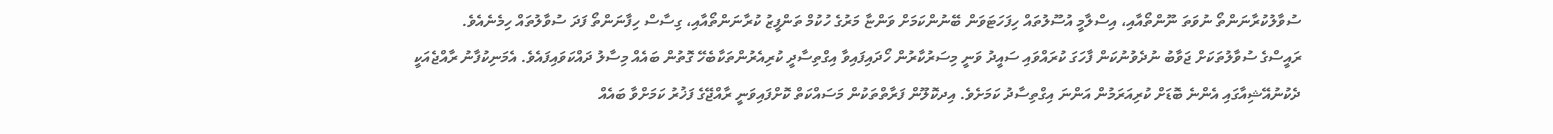ސުވާލުކުރާނަންތޯ ނުވަތަ ނޫންތޯއާއި، އިސްލާމީ އުސޫލުތައް ހިފަހަޓަވަން ބޭނުންކަމަށް ވަންޏާ މަރުގެ ހުކުމް ތަންފީޒު ކުރާނަންތޯއާއި، ގިސާސް ހިފާނަންތޯ ފަދަ ސުވާލުތައް ހިމެނެއެވެ.
ރައީސްގެ ސުވާލުތަކަށް ޖަވާބު ނުދެވުނުކަން ފާހަގަ ކުރައްވައި ސައީދު ވަނީ މިސަރުކާރުން ހޯދައިފައިވާ އިގްތިސާދީ ކުރިއެރުންތަކާބެހޭ ގޮތުން ބައެއް މިސާލު ދައްކަވައިފައެވެ. އެމަނިކުފާނު ރާއްޖެއަކީ ދެކުނުއޭޝިއާގައި އެންނެ ބޮޑަށް ކުރިއަރަމުން އަންނަ އިގްތިސާދު ކަމަށެވެ. އިދކޮލޫން ފަރާތްތަކުން މަސައްކަތް ކޮށްފައިވަނީ ރާއްޖޭގެ ފަޚުރު ކަމަށްވާ ބައެއް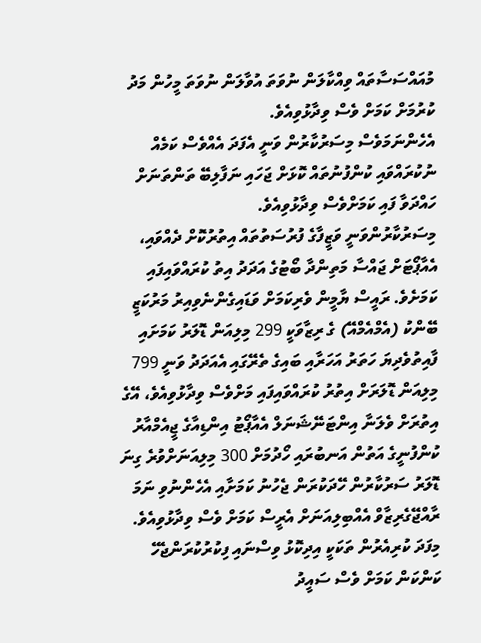މުއައްސަސާތައް ވިއްކާލަން ނުވަތަ އުވާލަން ނުވަތަ މީހުން މަދު ކުރުމަށް ކަމަށް ވެސް ވިދާޅުވިއެވެ.
އެހެންނަމަވެސް މިސަރުކާރުން ވަނީ އެފަދަ އެއްވެސް ކަމެއް ނުކުރައްވައި ކުންފުނުތައް ކޮޅަށް ޖަހައި ނަފާލިބޭ ތަންތަނަށް ހައްދަވާ ފައި ކަމަށްވެސް ވިދާޅުވިއެވެ.
މިސަރުކާރުންވަނީ ވަޒީފާގެ ފުރުސަތުތައް އިތުރުކޮށް ދެއްވައި، އެއާޕޯޓަށް ޖައްސާ މަތިންދާ ބޯޓުގެ އަދަދު އިތު ކުރައްވައިފައި ކަމަށެވެ. ރައީސް ޔާމީން ވެރިކަމަށް ވަޑައިގެންނެވިއިރު މަރުކަޒީ ބޭންކު (އެމްއެމްއޭ) ގެ ރިޒާވަކީ 299 މިލިއަން ޑޮލަރު ކަމަށައި ފާއިތުވެދިޔަ ހަތަރު އަހަރާއި ބައިގެ ތެރޭގައި އެއަދަދު ވަނީ 799 މިލިއަން ޑޮލަރަށް އިތުރު ކުރައްވައިފައި މަށްވެސް ވިދާޅުވިއެވެ، އޭގެ އިތުރަށް ވެލަނާ އިންޓަނޭޝަނަލް އެއާޕޯޓު އިންޑިއާގެ ޖީއެމްއާރު ކުންފުނީގެ އަތުން އަނބުރައި ހޯދުމަށް 300 މިލިއަނަށްވުރެ ގިނަ ޑޮލަރު ސަރުކާރުން ހޭދަކުރަން ޖެހުނު ކަމަށާއި އެހެންނުވި ނަމަ ރާއްޖޭގެރިޒާވް އެއްބިލިއަނަށް އެރީސް ކަމަށް ވެސް ވިދާޅުވިއެވެ.
މިފަދަ ކުރިއެރުން ތަކަކީ އިދިކޮޅު ވިސްނައި ފިކުރުކުރަންޖެހޭ ކަންކަން ކަމަށް ވެސް ސައީދު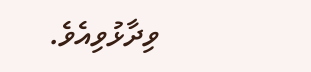ވިދާޅުވިއެވެ.